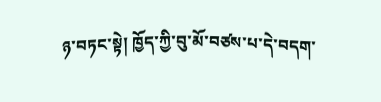ཉ་བཏང་སྟེ། ཁྱོད་ཀྱི་བུ་མོ་བཙས་པ་དེ་བདག་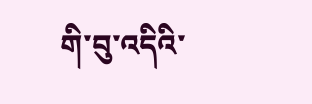གི་བུ་འདིའི་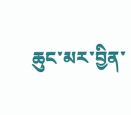ཆུང་མར་བྱིན་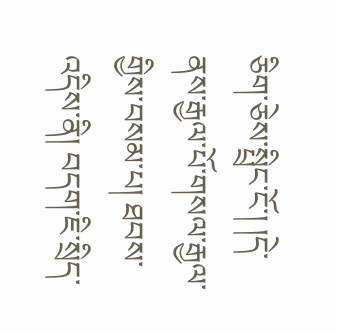ཅིག་ཅེས་སྤྲིང་ངོ་། །དེ་ནས་རྒྱལ་པོ་གསལ་རྒྱལ་གྱིས་བསམ་པ། ཐབས་འདིས་ནི། བདག་ཇི་སྲིད་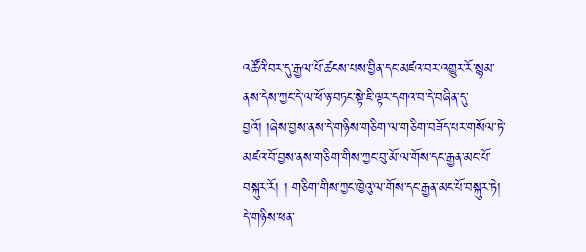འཚོའི་བར་དུ་རྒྱལ་པོ་ཚངས་པས་བྱིན་དང་མཛའ་བར་འགྱུར་རོ་སྙམ་ནས་དེས་ཀྱང་དེ་ལ་ཕོ་ཉ་བཏང་སྟེ་ཇི་ལྟར་དགའ་བ་དེ་བཞིན་དུ་བྱའོ། །ཞེས་བྱས་ནས་དེ་གཉིས་གཅིག་ལ་གཅིག་བཟོད་པར་གསོལ་ཏེ་མཛའ་བོ་བྱས་ནས་གཅིག་གིས་ཀྱང་བུ་མོ་ལ་གོས་དང་རྒྱན་མང་པོ་བསྐུར་རོ། ། གཅིག་གིས་ཀྱང་ཁྱེའུ་ལ་གོས་དང་རྒྱན་མང་པོ་བསྐུར་ཏེ། དེ་གཉིས་ཕན་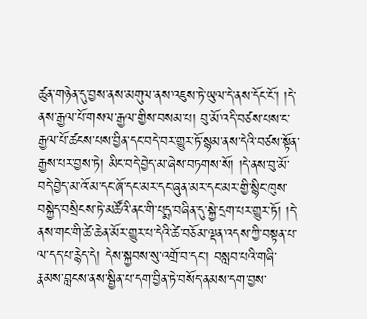ཚུན་གཉེན་དུ་བྱས་ནས་མགུལ་ནས་འཇུས་ཏེ་ཡུལ་དེ་ནས་དོང་ངོ་། །དེ་ནས་རྒྱལ་པོ་གསལ་རྒྱལ་གྱིས་བསམ་པ། བུ་མོ་འདི་བཙས་པས་ང་རྒྱལ་པོ་ཚངས་པས་བྱིན་དང་བདེ་བར་གྱུར་ཏོ་སྙམ་ནས་དེའི་བཙས་སྟོན་རྒྱས་པར་བྱས་ཏེ། མིང་བདེ་བྱེད་མ་ཞེས་བཏགས་སོ། །དེ་ནས་བུ་མོ་བདེ་བྱེད་མ་འོ་མ་དང་ཞོ་དང་མར་དང་ཞུན་མར་དང་མར་གྱི་སྙིང་ཁུས་བསྐྱེད་བསྲིངས་ཏེ་མཚོའི་ནང་གི་པདྨ་བཞིན་དུ་སྐྱེ་དྲག་པར་གྱུར་ཏོ། །དེ་ནས་གང་གི་ཚེ་ཆེན་མོར་གྱུར་པ་དེའི་ཚེ་བཅོམ་ལྡན་འདས་ཀྱི་བསྟན་པ་ལ་དད་པ་རྙེད་དེ། དེས་སྐྱབས་སུ་འགྲོ་བ་དང་། བསླབ་པའི་གཞི་རྣམས་བླངས་ནས་སྦྱིན་པ་དག་བྱིན་ཏེ་བསོད་ནམས་དག་བྱས་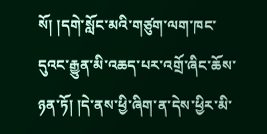སོ། །དགེ་སློང་མའི་གཙུག་ལག་ཁང་དུའང་རྒྱུན་མི་འཆད་པར་འགྲོ་ཞིང་ཆོས་ཉན་ཏོ། །དེ་ནས་ཕྱི་ཞིག་ན་དེས་ཕྱིར་མི་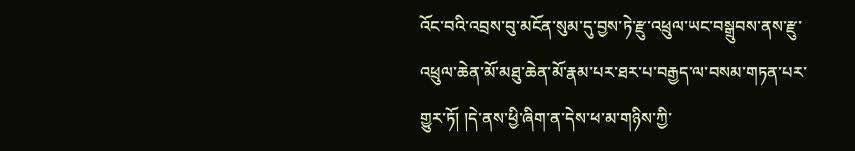འོང་བའི་འབྲས་བུ་མངོན་སུམ་དུ་བྱས་ཏེ་རྫུ་འཕྲུལ་ཡང་བསྒྲུབས་ནས་རྫུ་འཕྲུལ་ཆེན་མོ་མཐུ་ཆེན་མོ་རྣམ་པར་ཐར་པ་བརྒྱད་ལ་བསམ་གཏན་པར་གྱུར་ཏོ། །དེ་ནས་ཕྱི་ཞིག་ན་དེས་ཕ་མ་གཉིས་ཀྱི་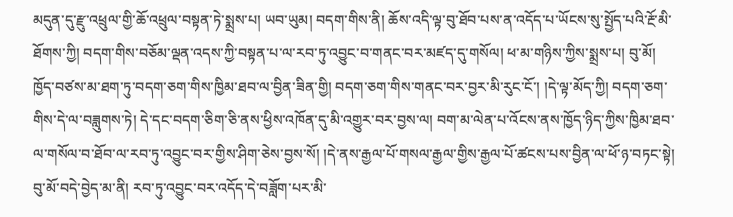མདུན་དུ་རྫུ་འཕྲུལ་གྱི་ཆོ་འཕྲུལ་བསྟན་ཏེ་སྨྲས་པ། ཡབ་ཡུམ། བདག་གིས་ནི། ཆོས་འདི་ལྟ་བུ་ཐོབ་པས་ན་འདོད་པ་ཡོངས་སུ་སྤྱོད་པའི་རྔོ་མི་ཐོགས་ཀྱི། བདག་གིས་བཅོམ་ལྡན་འདས་ཀྱི་བསྟན་པ་ལ་རབ་ཏུ་འབྱུང་བ་གནང་བར་མཛད་དུ་གསོལ། ཕ་མ་གཉིས་ཀྱིས་སྨྲས་པ། བུ་མོ། ཁྱོད་བཙས་མ་ཐག་ཏུ་བདག་ཅག་གིས་ཁྱིམ་ཐབ་ལ་བྱིན་ཟིན་གྱི། བདག་ཅག་གིས་གནང་བར་བྱར་མི་རུང་ངོ་། །དེ་ལྟ་མོད་ཀྱི། བདག་ཅག་གིས་དེ་ལ་བཟླུགས་ཏེ། དེ་དང་བདག་ཅིག་ཅི་ནས་ཕྱིས་འཁོན་དུ་མི་འགྱུར་བར་བྱས་ལ། བག་མ་ལེན་པ་འོངས་ནས་ཁྱོད་ཉིད་ཀྱིས་ཁྱིམ་ཐབ་ལ་གསོལ་བ་ཐོབ་ལ་རབ་ཏུ་འབྱུང་བར་གྱིས་ཤིག་ཅེས་བྱས་སོ། །དེ་ནས་རྒྱལ་པོ་གསལ་རྒྱལ་གྱིས་རྒྱལ་པོ་ཚངས་པས་བྱིན་ལ་ཕོ་ཉ་བཏང་སྟེ། བུ་མོ་བདེ་བྱེད་མ་ནི། རབ་ཏུ་འབྱུང་བར་འདོད་དེ་བཟློག་པར་མི་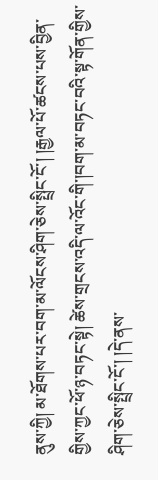ནུས་ཀྱི། མ་ཐོགས་པར་བག་མ་ལོངས་ཤིག་ཅེས་སྤྲིང་ངོ་། །རྒྱལ་པོ་ཚངས་པས་བྱིན་གྱིས་ཀྱང་ཕོ་ཉ་བཏང་སྟེ། ཚེས་གྲངས་འདི་ལ་འོང་གི་།བག་མ་བཏང་བའི་སྟ་གོན་གྱིས་ཤིག་ཅེས་སྤྲིང་ངོ་། །དེ་ནས་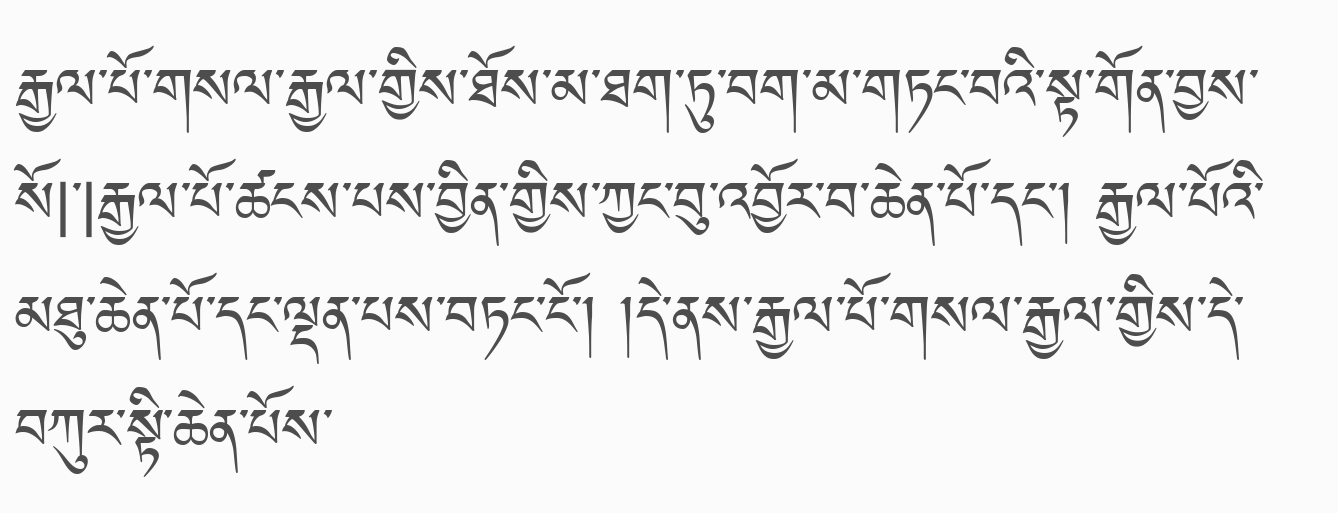རྒྱལ་པོ་གསལ་རྒྱལ་གྱིས་ཐོས་མ་ཐག་ཏུ་བག་མ་གཏང་བའི་སྟ་གོན་བྱས་སོ|་|རྒྱལ་པོ་ཚངས་པས་བྱིན་གྱིས་ཀྱང་བུ་འབྱོར་བ་ཆེན་པོ་དང་། རྒྱལ་པོའི་མཐུ་ཆེན་པོ་དང་ལྡན་པས་བཏང་ངོ་། །དེ་ནས་རྒྱལ་པོ་གསལ་རྒྱལ་གྱིས་དེ་བཀུར་སྟི་ཆེན་པོས་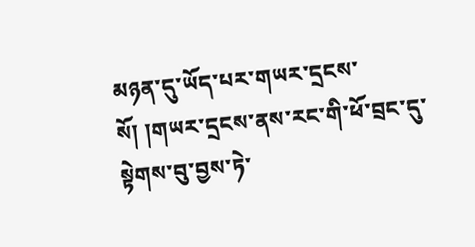མཉན་དུ་ཡོད་པར་གཡར་དྲངས་སོ། །གཡར་དྲངས་ནས་རང་གི་ཕོ་བྲང་དུ་སྟེགས་བུ་བྱས་ཏེ་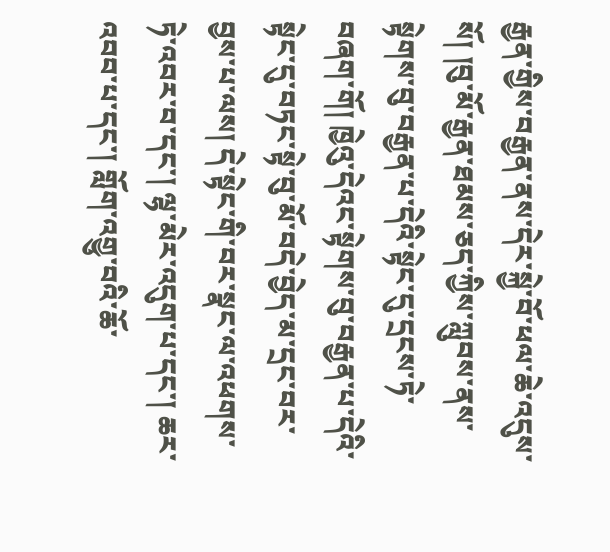རྒྱན་གྱིས་བརྒྱན་ནས་དེར་སྐྱེ་བོ་ཕལ་ཆེ་འདུས་སོ། །བུ་མོ་རྒྱན་ཐམས་ཅད་ཀྱིས་ཀླུབས་ནས་སྟེགས་བུ་བརྒྱན་པ་དེའི་སྟེང་དུ་དྲངས་ཏེ་བཞག་གོ། ཁྱེའུ་དེའང་སྟེགས་བུ་བརྒྱན་པ་དེའི་སྟེང་དུ་བཏང་སྟེ་བུ་མོ་བདེ་བྱེད་མ་དྲང་བར་བྱས་པ་ལས། དེ་སྟེང་གི་བར་སྣང་ལ་འཕགས་ཏེ་འབར་བ་དང་། ལྷ་མེར་འདུག་པ་དང་། ཆར་འབབ་པ་དང་། གློག་འགྱུ་བའི་ཆོ་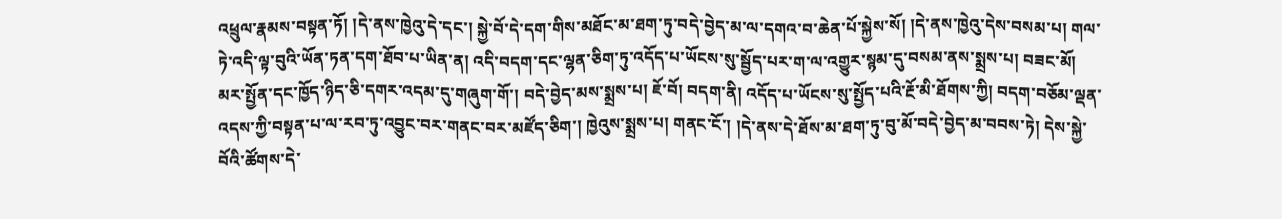འཕྲུལ་རྣམས་བསྟན་ཏོ། །དེ་ནས་ཁྱེའུ་དེ་དང་། སྐྱེ་བོ་དེ་དག་གིས་མཐོང་མ་ཐག་ཏུ་བདེ་བྱེད་མ་ལ་དགའ་བ་ཆེན་པོ་སྐྱེས་སོ། །དེ་ནས་ཁྱེའུ་དེས་བསམ་པ། གལ་ཏེ་འདི་ལྟ་བུའི་ཡོན་ཏན་དག་ཐོབ་པ་ཡིན་ན། འདི་བདག་དང་ལྷན་ཅིག་ཏུ་འདོད་པ་ཡོངས་སུ་སྦྱོད་པར་ག་ལ་འགྱུར་སྙམ་དུ་བསམ་ནས་སྨྲས་པ། བཟང་མོ། མར་སྤྱོན་དང་ཁྱོད་ཉིད་ཅི་དགར་འདམ་དུ་གཞུག་གོ་། བདེ་བྱེད་མས་སྨྲས་པ། ཇོ་བོ། བདག་ནི། འདོད་པ་ཡོངས་སུ་སྤྱོད་པའི་རྔོ་མི་ཐོགས་ཀྱི། བདག་བཅོམ་ལྡན་འདས་ཀྱི་བསྟན་པ་ལ་རབ་ཏུ་འབྱུང་བར་གནང་བར་མཛོད་ཅིག་། ཁྱེའུས་སྨྲས་པ། གནང་ངོ་། །དེ་ནས་དེ་ཐོས་མ་ཐག་ཏུ་བུ་མོ་བདེ་བྱེད་མ་བབས་ཏེ། དེས་སྐྱེ་བོའི་ཚོགས་དེ་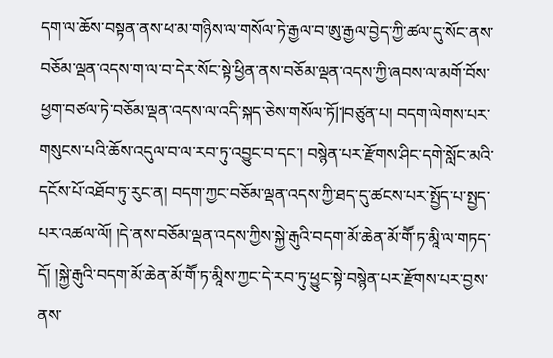དག་ལ་ཆོས་བསྟན་ནས་ཕ་མ་གཉིས་ལ་གསོལ་ཏེ་རྒྱལ་བ་ཨུ་རྒྱལ་བྱེད་ཀྱི་ཚལ་དུ་སོང་ནས་བཅོམ་ལྡན་འདས་ག་ལ་བ་དེར་སོང་སྟེ་ཕྱིན་ནས་བཅོམ་ལྡན་འདས་ཀྱི་ཞབས་ལ་མགོ་བོས་ཕྱག་བཙལ་ཏེ་བཅོམ་ལྡན་འདས་ལ་འདི་སྐད་ཅེས་གསོལ་ཏོ|་|བཙུན་པ། བདག་ལེགས་པར་གསུངས་པའི་ཆོས་འདུལ་བ་ལ་རབ་ཏུ་འབྱུང་བ་དང་། བསྙེན་པར་རྫོགས་ཤིང་དགེ་སློང་མའི་དངོས་པོ་འཐོབ་ཏུ་རུང་ན། བདག་ཀྱང་བཅོམ་ལྡན་འདས་ཀྱི་ཐད་དུ་ཚངས་པར་སྤྱོད་པ་སྤྱད་པར་འཚལ་ལོ། །དེ་ནས་བཅོམ་ལྡན་འདས་ཀྱིས་སྐྱེ་རྒུའི་བདག་མོ་ཆེན་མོ་གཽ་ཏ་མཱི་ལ་གཏད་དོ། །སྐྱེ་རྒུའི་བདག་མོ་ཆེན་མོ་གཽ་ཏ་མཱིས་ཀྱང་དེ་རབ་ཏུ་ཕྱུང་སྟེ་བསྙེན་པར་རྫོགས་པར་བྱས་ནས་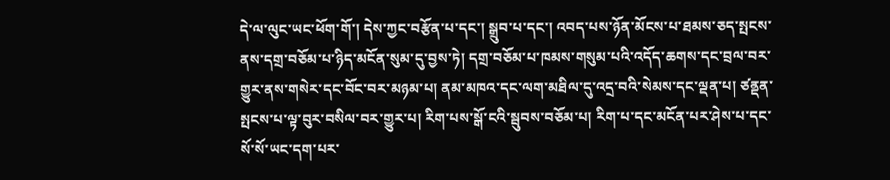དེ་ལ་ལུང་ཡང་ཕོག་གོ་། དེས་ཀྱང་བརྩོན་པ་དང་། སྒྲུབ་པ་དང་། འབད་པས་ཉོན་མོངས་པ་ཐམས་ཅད་སྤངས་ནས་དགྲ་བཅོམ་པ་ཉིད་མངོན་སུམ་དུ་བྱས་ཏེ། དགྲ་བཅོམ་པ་ཁམས་གསུམ་པའི་འདོད་ཆགས་དང་བྲལ་བར་གྱུར་ནས་གསེར་དང་བོང་བར་མཉམ་པ། ནམ་མཁའ་དང་ལག་མཐིལ་དུ་འདྲ་བའི་སེམས་དང་ལྡན་པ། ཙནྡན་སྤངས་པ་ལྟ་བུར་བསིལ་བར་གྱུར་པ། རིག་པས་སྒོ་ངའི་སྦུབས་བཅོམ་པ། རིག་པ་དང་མངོན་པར་ཤེས་པ་དང་སོ་སོ་ཡང་དག་པར་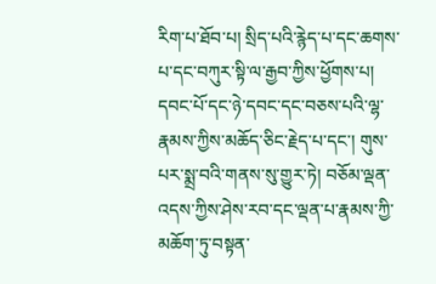རིག་པ་ཐོབ་པ། སྲིད་པའི་རྙེད་པ་དང་ཆགས་པ་དང་བཀུར་སྟི་ལ་རྒྱབ་ཀྱིས་ཕྱོགས་པ། དབང་པོ་དང་ཉེ་དབང་དང་བཅས་པའི་ལྷ་རྣམས་ཀྱིས་མཆོད་ཅིང་རྗེད་པ་དང་། གུས་པར་སྨྲ་བའི་གནས་སུ་གྱུར་ཏེ། བཅོམ་ལྡན་འདས་ཀྱིས་ཤེས་རབ་དང་ལྡན་པ་རྣམས་ཀྱི་མཆོག་ཏུ་བསྟན་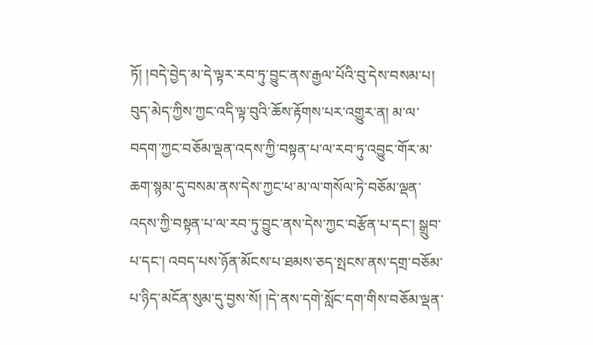ཏོ། །བདེ་བྱེད་མ་དེ་ལྟར་རབ་ཏུ་བྱུང་ནས་རྒྱལ་པོའི་བུ་དེས་བསམ་པ། བུད་མེད་ཀྱིས་ཀྱང་འདི་ལྟ་བུའི་ཆོས་རྟོགས་པར་འགྱུར་ན། མ་ལ་བདག་ཀྱང་བཅོམ་ལྡན་འདས་ཀྱི་བསྟན་པ་ལ་རབ་ཏུ་འབྱུང་གོར་མ་ཆག་སྙམ་དུ་བསམ་ནས་དེས་ཀྱང་ཕ་མ་ལ་གསོལ་ཏེ་བཅོམ་ལྡན་འདས་ཀྱི་བསྟན་པ་ལ་རབ་ཏུ་བྱུང་ནས་དེས་ཀྱང་བརྩོན་པ་དང་། སྒྲུབ་པ་དང་། འབད་པས་ཉོན་མོངས་པ་ཐམས་ཅད་སྤངས་ནས་དགྲ་བཅོམ་པ་ཉིད་མངོན་སུམ་དུ་བྱས་སོ། །དེ་ནས་དགེ་སློང་དག་གིས་བཅོམ་ལྡན་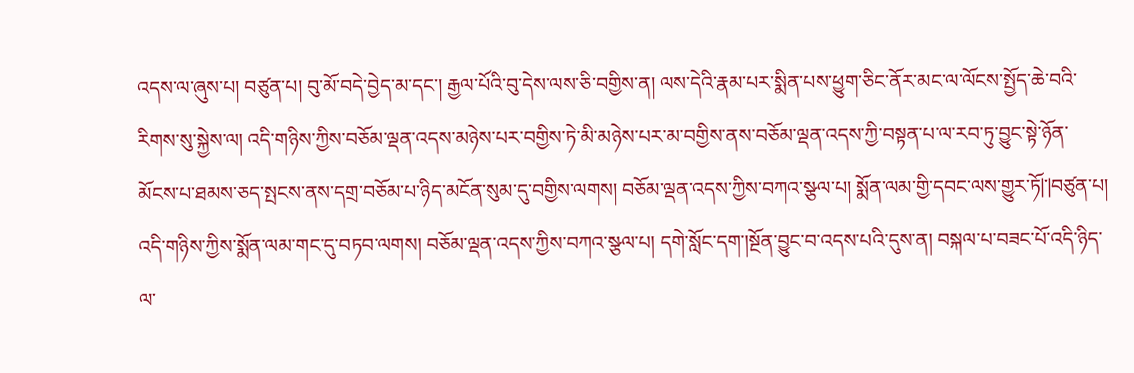འདས་ལ་ཞུས་པ། བཙུན་པ། བུ་མོ་བདེ་བྱེད་མ་དང་། རྒྱལ་པོའི་བུ་དེས་ལས་ཅི་བགྱིས་ན། ལས་དེའི་རྣམ་པར་སྨིན་པས་ཕྱུག་ཅིང་ནོར་མང་ལ་ལོངས་སྤྱོད་ཆེ་བའི་རིགས་སུ་སྐྱེས་ལ། འདི་གཉིས་ཀྱིས་བཅོམ་ལྡན་འདས་མཉེས་པར་བགྱིས་ཏེ་མི་མཉེས་པར་མ་བགྱིས་ནས་བཅོམ་ལྡན་འདས་ཀྱི་བསྟན་པ་ལ་རབ་ཏུ་བྱུང་སྟེ་ཉོན་མོངས་པ་ཐམས་ཅད་སྤངས་ནས་དགྲ་བཅོམ་པ་ཉིད་མངོན་སུམ་དུ་བགྱིས་ལགས། བཅོམ་ལྡན་འདས་ཀྱིས་བཀའ་སྩལ་པ། སྨོན་ལམ་གྱི་དབང་ལས་གྱུར་ཏོ|་|བཙུན་པ། འདི་གཉིས་ཀྱིས་སྨོན་ལམ་གང་དུ་བཏབ་ལགས། བཅོམ་ལྡན་འདས་ཀྱིས་བཀའ་སྩལ་པ། དགེ་སློང་དག་།སྔོན་བྱུང་བ་འདས་པའི་དུས་ན། བསྐལ་པ་བཟང་པོ་འདི་ཉིད་ལ་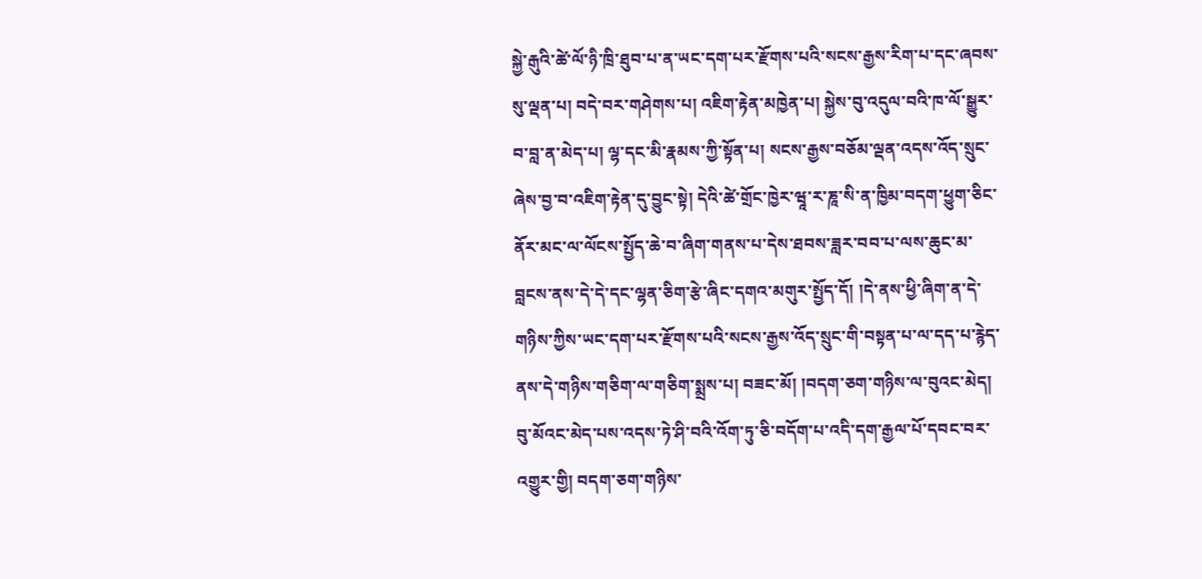སྐྱེ་རྒུའི་ཚེ་ལོ་ཉི་ཁྲི་ཐུབ་པ་ན་ཡང་དག་པར་རྫོགས་པའི་སངས་རྒྱས་རིག་པ་དང་ཞབས་སུ་ལྡན་པ། བདེ་བར་གཤེགས་པ། འཇིག་རྟེན་མཁྱེན་པ། སྐྱེས་བུ་འདུལ་བའི་ཁ་ལོ་སྒྱུར་བ་བླ་ན་མེད་པ། ལྷ་དང་མི་རྣམས་ཀྱི་སྟོན་པ། སངས་རྒྱས་བཅོམ་ལྡན་འདས་འོད་སྲུང་ཞེས་བྱ་བ་འཇིག་རྟེན་དུ་བྱུང་སྟེ། དེའི་ཚེ་གྲོང་ཁྱེར་ཝཱ་ར་ཎཱ་སི་ན་ཁྱིམ་བདག་ཕྱུག་ཅིང་ནོར་མང་ལ་ལོངས་སྤྱོད་ཆེ་བ་ཞིག་གནས་པ་དེས་ཐབས་ཟླར་བབ་པ་ལས་ཆུང་མ་བླངས་ནས་དེ་དེ་དང་ལྷན་ཅིག་རྩེ་ཞིང་དགའ་མགུར་སྤྱོད་དོ། །དེ་ནས་ཕྱི་ཞིག་ན་དེ་གཉིས་ཀྱིས་ཡང་དག་པར་རྫོགས་པའི་སངས་རྒྱས་འོད་སྲུང་གི་བསྟན་པ་ལ་དད་པ་རྙེད་ནས་དེ་གཉིས་གཅིག་ལ་གཅིག་སྨྲས་པ། བཟང་མོ། །བདག་ཅག་གཉིས་ལ་བུའང་མེད། བུ་མོའང་མེད་པས་འདས་ཏེ་ཤི་བའི་འོག་ཏུ་ཅི་བདོག་པ་འདི་དག་རྒྱལ་པོ་དབང་བར་འགྱུར་གྱི། བདག་ཅག་གཉིས་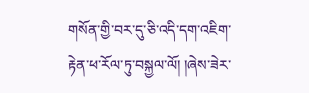གསོན་གྱི་བར་དུ་ཅི་འདི་དག་འཇིག་རྟེན་ཕ་རོལ་ཏུ་བསྐྱལ་ལོ། །ཞེས་ཟེར་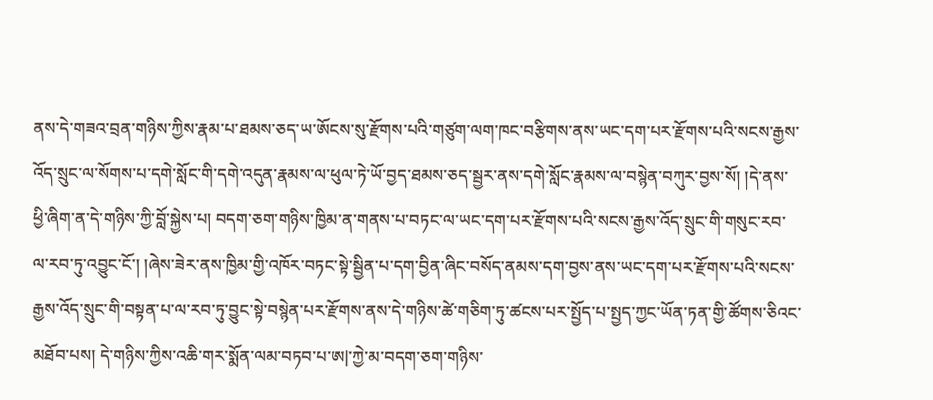ནས་དེ་གཟའ་བྲན་གཉིས་ཀྱིས་རྣམ་པ་ཐམས་ཅད་ཡ་ཨོངས་སུ་རྫོགས་པའི་གཙུག་ལག་ཁང་བརྩིགས་ནས་ཡང་དག་པར་རྫོགས་པའི་སངས་རྒྱས་འོད་སྲུང་ལ་སོགས་པ་དགེ་སློང་གི་དགེ་འདུན་རྣམས་ལ་ཕུལ་ཏེ་ཡོ་བྱད་ཐམས་ཅད་སྦྱར་ནས་དགེ་སློང་རྣམས་ལ་བསྙེན་བཀུར་བྱས་སོ། །དེ་ནས་ཕྱི་ཞིག་ན་དེ་གཉིས་ཀྱི་བློ་སྐྱེས་པ། བདག་ཅག་གཉིས་ཁྱིམ་ན་གནས་པ་བཏང་ལ་ཡང་དག་པར་རྫོགས་པའི་སངས་རྒྱས་འོད་སྲུང་གི་གསུང་རབ་ལ་རབ་ཏུ་འབྱུང་ངོ་། །ཞེས་ཟེར་ནས་ཁྱིམ་གྱི་འཁོར་བཏང་སྟེ་སྦྱིན་པ་དག་བྱིན་ཞིང་བསོད་ནམས་དག་བྱས་ནས་ཡང་དག་པར་རྫོགས་པའི་སངས་རྒྱས་འོད་སྲུང་གི་བསྟན་པ་ལ་རབ་ཏུ་བྱུང་སྟེ་བསྙེན་པར་རྫོགས་ནས་དེ་གཉིས་ཚེ་གཅིག་ཏུ་ཚངས་པར་སྤྱོད་པ་སྤྱད་ཀྱང་ཡོན་ཏན་གྱི་ཚོགས་ཅིའང་མཐོབ་པས། དེ་གཉིས་ཀྱིས་འཆི་གར་སྨོན་ལམ་བཏབ་པ་ཨ|་ཀྱེ་མ་བདག་ཅག་གཉིས་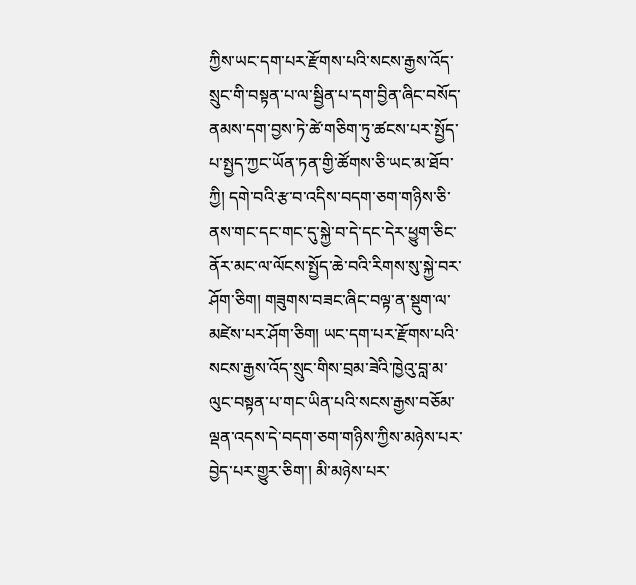ཀྱིས་ཡང་དག་པར་རྫོགས་པའི་སངས་རྒྱས་འོད་སྲུང་གི་བསྟན་པ་ལ་སྦྱིན་པ་དག་བྱིན་ཞིང་བསོད་ནམས་དག་བྱས་ཏེ་ཚེ་གཅིག་ཏུ་ཚངས་པར་སྤྱོད་པ་སྤྱད་ཀྱང་ཡོན་ཏན་གྱི་ཚོགས་ཅི་ཡང་མ་ཐོབ་ཀྱི། དགེ་བའི་རྩ་བ་འདིས་བདག་ཅག་གཉིས་ཅི་ནས་གང་དང་གང་དུ་སྐྱེ་བ་དེ་དང་དེར་ཕྱུག་ཅིང་ནོར་མང་ལ་ལོངས་སྤྱོད་ཆེ་བའི་རིགས་སུ་སྐྱེ་བར་ཤོག་ཅིག། གཟུགས་བཟང་ཞིང་བལྟ་ན་སྡུག་ལ་མཛེས་པར་ཤོག་ཅིག། ཡང་དག་པར་རྫོགས་པའི་སངས་རྒྱས་འོད་སྲུང་གིས་བྲམ་ཟེའི་ཁྱེའུ་བླ་མ་ལུང་བསྟན་པ་གང་ཡིན་པའི་སངས་རྒྱས་བཅོམ་ལྡན་འདས་དེ་བདག་ཅག་གཉིས་ཀྱིས་མཉེས་པར་བྱེད་པར་གྱུར་ཅིག་། མི་མཉེས་པར་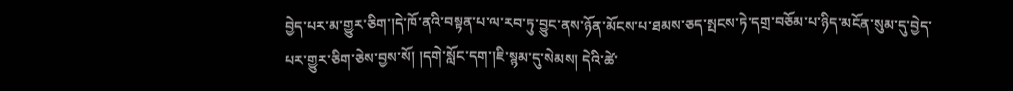བྱེད་པར་མ་གྱུར་ཅིག་།དེ་ཁོ་ནའི་བསྟན་པ་ལ་རབ་ཏུ་བྱུང་ནས་ཉོན་མོངས་པ་ཐམས་ཅད་སྤངས་ཏེ་དགྲ་བཅོམ་པ་ཉིད་མངོན་སུམ་དུ་བྱེད་པར་གྱུར་ཅིག་ཅེས་བྱས་སོ། །དགེ་སློང་དག་།ཇི་སྙམ་དུ་སེམས། དེའི་ཚེ་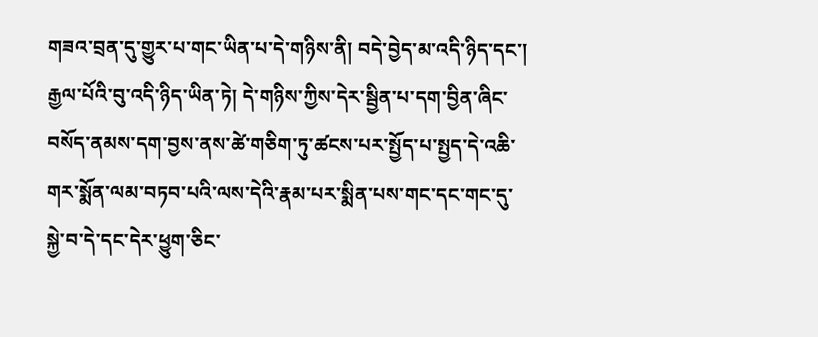གཟའ་བྲན་དུ་གྱུར་པ་གང་ཡིན་པ་དེ་གཉིས་ནི། བདེ་བྱེད་མ་འདི་ཉིད་དང་། རྒྱལ་པོའི་བུ་འདི་ཉིད་ཡིན་ཏེ། དེ་གཉིས་ཀྱིས་དེར་སྦྱིན་པ་དག་བྱིན་ཞིང་བསོད་ནམས་དག་བྱས་ནས་ཚེ་གཅིག་ཏུ་ཚངས་པར་སྤྱོད་པ་སྤྱད་དེ་འཆི་གར་སྨོན་ལམ་བཏབ་པའི་ལས་དེའི་རྣམ་པར་སྨིན་པས་གང་དང་གང་དུ་སྐྱེ་བ་དེ་དང་དེར་ཕྱུག་ཅིང་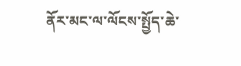ནོར་མང་ལ་ལོངས་སྤྱོད་ཆེ་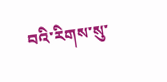བའི་རིགས་སུ་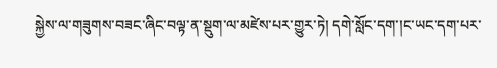སྐྱེས་ལ་གཟུགས་བཟང་ཞིང་བལྟ་ན་སྡུག་ལ་མཛེས་པར་གྱུར་ཏེ། དགེ་སློང་དག་།ང་ཡང་དག་པར་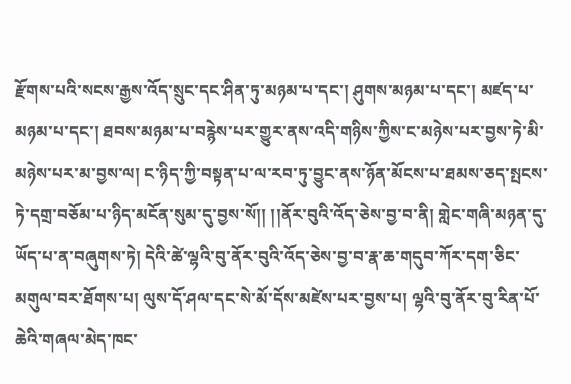རྫོགས་པའི་སངས་རྒྱས་འོད་སྲུང་དང་ཤིན་ཏུ་མཉམ་པ་དང་། ཤུགས་མཉམ་པ་དང་། མཛད་པ་མཉམ་པ་དང་། ཐབས་མཉམ་པ་བརྙེས་པར་གྱུར་ནས་འདི་གཉིས་ཀྱིས་ང་མཉེས་པར་བྱས་ཏེ་མི་མཉེས་པར་མ་བྱས་ལ། ང་ཉིད་ཀྱི་བསྟན་པ་ལ་རབ་ཏུ་བྱུང་ནས་ཉོན་མོངས་པ་ཐམས་ཅད་སྤངས་ཏེ་དགྲ་བཅོམ་པ་ཉིད་མངོན་སུམ་དུ་བྱས་སོ།། །།ནོར་བུའི་འོད་ཅེས་བྱ་བ་ནི། གླེང་གཞི་མཉན་དུ་ཡོད་པ་ན་བཞུགས་ཏེ། དེའི་ཚེ་ལྷའི་བུ་ནོར་བུའི་འོད་ཅེས་བྱ་བ་རྣ་ཆ་གདུབ་ཀོར་དག་ཅིང་མགུལ་བར་ཐོགས་པ། ལུས་དོ་ཤལ་དང་སེ་མོ་དོས་མཛེས་པར་བྱས་པ། ལྷའི་བུ་ནོར་བུ་རིན་པོ་ཆེའི་གཞལ་མེད་ཁང་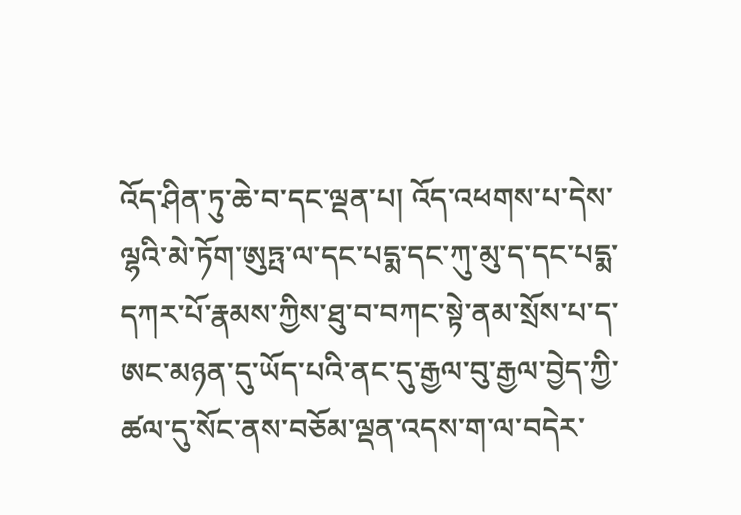འོད་ཤིན་ཏུ་ཆེ་བ་དང་ལྡན་པ། འོད་འཕགས་པ་དེས་ལྷའི་མེ་ཏོག་ཨུཏྤ་ལ་དང་པདྨ་དང་ཀུ་མུ་ད་དང་པདྨ་དཀར་པོ་རྣམས་ཀྱིས་ཐུ་བ་བཀང་སྟེ་ནམ་སྲོས་པ་ད་ཨང་མཉན་དུ་ཡོད་པའི་ནང་དུ་རྒྱལ་བུ་རྒྱལ་བྱེད་ཀྱི་ཚལ་དུ་སོང་ནས་བཅོམ་ལྡན་འདས་ག་ལ་བདེར་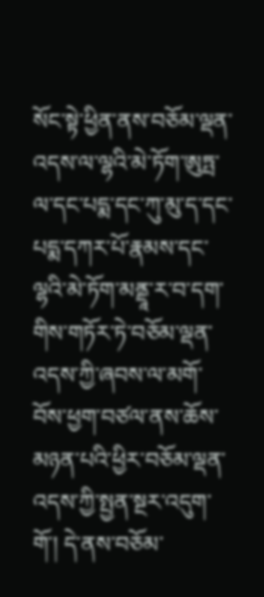སོང་སྟེ་ཕྱིན་ནས་བཅོམ་ལྡན་འདས་ལ་ལྷའི་མེ་ཏོག་ཨུཏྤ་ལ་དང་པདྨ་དང་ཀུ་མུ་ད་དང་པདྨ་དཀར་པོ་རྣམས་དང་ལྷའི་མེ་ཏོག་མནྡཱ་ར་བ་དག་གིས་གཏོར་ཏེ་བཅོམ་ལྡན་འདས་ཀྱི་ཞབས་ལ་མགོ་བོས་ཕྱག་བཙལ་ནས་ཆོས་མཉན་པའི་ཕྱིར་བཅོམ་ལྡན་འདས་ཀྱི་སྤྱན་སྔར་འདུག་གོ་། དེ་ནས་བཅོམ་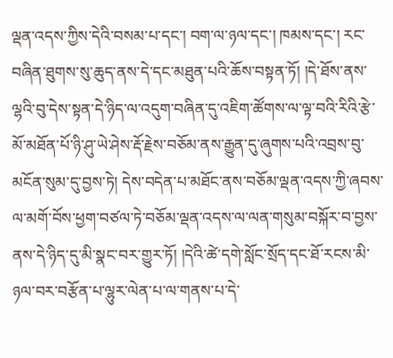ལྡན་འདས་ཀྱིས་དེའི་བསམ་པ་དང་། བག་ལ་ཉལ་དང་། ཁམས་དང་། རང་བཞིན་ཐུགས་སུ་ཆུད་ནས་དེ་དང་མཐུན་པའི་ཆོས་བསྟན་ཏོ། །དེ་ཐོས་ནས་ལྷའི་བུ་དེས་སྟན་དེ་ཉིད་ལ་འདུག་བཞིན་དུ་འཇིག་ཚོགས་ལ་ལྟ་བའི་རིའི་རྩེ་མོ་མཐོན་པོ་ཉི་ཤུ་ཡེ་ཤེས་རྡོ་རྗེས་བཅོམ་ནས་རྒྱུན་དུ་ཞུགས་པའི་འབྲས་བུ་མངོན་སུམ་དུ་བྱས་ཏེ། དེས་བདེན་པ་མཐོང་ནས་བཅོམ་ལྡན་འདས་ཀྱི་ཞབས་ལ་མགོ་བོས་ཕྱག་བཙལ་ཏེ་བཅོམ་ལྡན་འདས་ལ་ལན་གསུམ་བསྐོར་བ་བྱས་ནས་དེ་ཉིད་དུ་མི་སྣང་བར་གྱུར་ཏོ། །དེའི་ཚེ་དགེ་སློང་སྲོད་དང་ཐོ་རངས་མི་ཉལ་བར་བརྩོན་པ་ལྷུར་ལེན་པ་ལ་གནས་པ་དེ་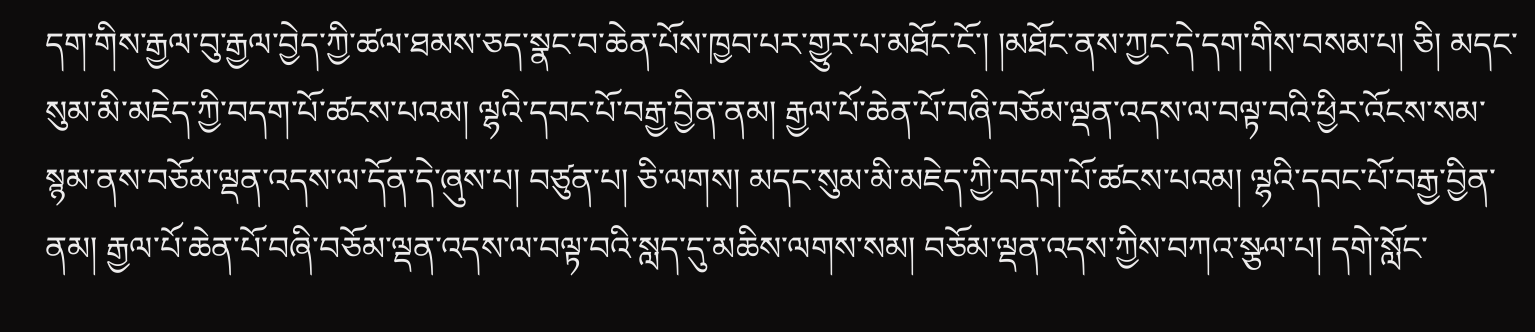དག་གིས་རྒྱལ་བུ་རྒྱལ་བྱེད་ཀྱི་ཚལ་ཐམས་ཅད་སྣང་བ་ཆེན་པོས་ཁྱབ་པར་གྱུར་པ་མཐོང་ངོ་། །མཐོང་ནས་ཀྱང་དེ་དག་གིས་བསམ་པ། ཅི། མདང་སུམ་མི་མཇེད་ཀྱི་བདག་པོ་ཚངས་པའམ། ལྷའི་དབང་པོ་བརྒྱ་བྱིན་ནམ། རྒྱལ་པོ་ཆེན་པོ་བཞི་བཅོམ་ལྡན་འདས་ལ་བལྟ་བའི་ཕྱིར་འོངས་སམ་སྙམ་ནས་བཅོམ་ལྡན་འདས་ལ་དོན་དེ་ཞུས་པ། བཙུན་པ། ཅི་ལགས། མདང་སུམ་མི་མཇེད་ཀྱི་བདག་པོ་ཚངས་པའམ། ལྷའི་དབང་པོ་བརྒྱ་བྱིན་ནམ། རྒྱལ་པོ་ཆེན་པོ་བཞི་བཅོམ་ལྡན་འདས་ལ་བལྟ་བའི་སླད་དུ་མཆིས་ལགས་སམ། བཅོམ་ལྡན་འདས་ཀྱིས་བཀའ་སྩལ་པ། དགེ་སློང་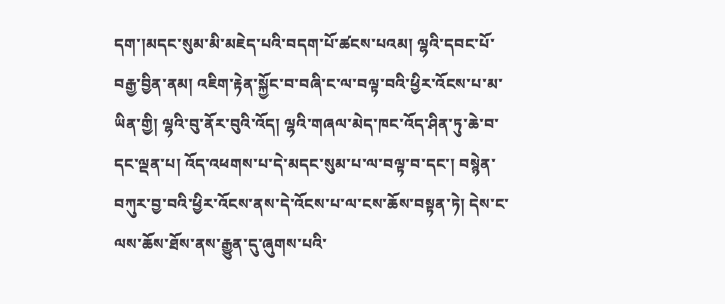དག་།མདང་སུམ་མི་མཇེད་པའི་བདག་པོ་ཚངས་པའམ། ལྷའི་དབང་པོ་བརྒྱ་བྱིན་ནམ། འཇིག་རྟེན་སྐྱོང་བ་བཞི་ང་ལ་བལྟ་བའི་ཕྱིར་འོངས་པ་མ་ཡིན་གྱི། ལྷའི་བུ་ནོར་བུའི་འོད། ལྷའི་གཞལ་མེད་ཁང་འོད་ཤིན་ཏུ་ཆེ་བ་དང་ལྡན་པ། འོད་འཕགས་པ་དེ་མདང་སུམ་པ་ལ་བལྟ་བ་དང་། བསྙེན་བཀུར་བྱ་བའི་ཕྱིར་འོངས་ནས་དེ་འོངས་པ་ལ་ངས་ཆོས་བསྟན་ཏེ། དེས་ང་ལས་ཆོས་ཐོས་ནས་རྒྱུན་དུ་ཞུགས་པའི་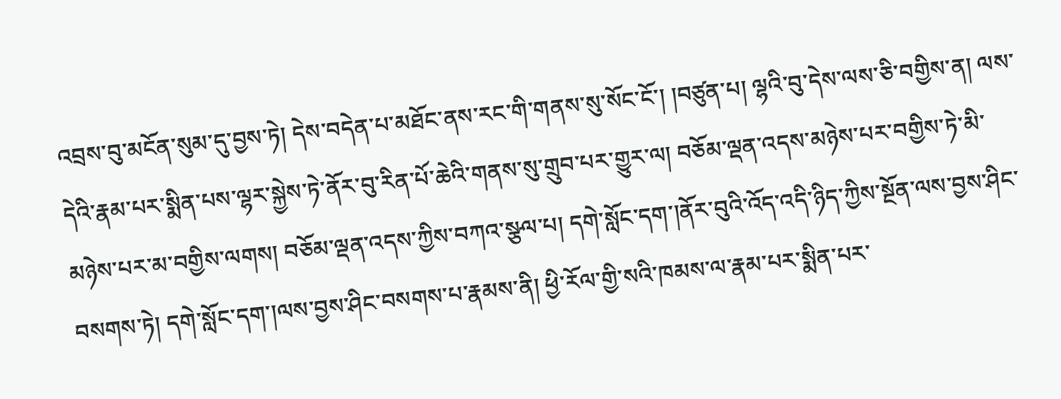འབྲས་བུ་མངོན་སུམ་དུ་བྱས་ཏེ། དེས་བདེན་པ་མཐོང་ནས་རང་གི་གནས་སུ་སོང་ངོ་། །བཙུན་པ། ལྷའི་བུ་དེས་ལས་ཅི་བགྱིས་ན། ལས་དེའི་རྣམ་པར་སྨིན་པས་ལྷར་སྐྱེས་ཏེ་ནོར་བུ་རིན་པོ་ཆེའི་གནས་སུ་གྲུབ་པར་གྱུར་ལ། བཅོམ་ལྡན་འདས་མཉེས་པར་བགྱིས་ཏེ་མི་མཉེས་པར་མ་བགྱིས་ལགས། བཅོམ་ལྡན་འདས་ཀྱིས་བཀའ་སྩལ་པ། དགེ་སློང་དག་།ནོར་བུའི་འོད་འདི་ཉིད་ཀྱིས་སྔོན་ལས་བྱས་ཤིང་བསགས་ཏེ། དགེ་སློང་དག་།ལས་བྱས་ཤིང་བསགས་པ་རྣམས་ནི། ཕྱི་རོལ་གྱི་སའི་ཁམས་ལ་རྣམ་པར་སྨིན་པར་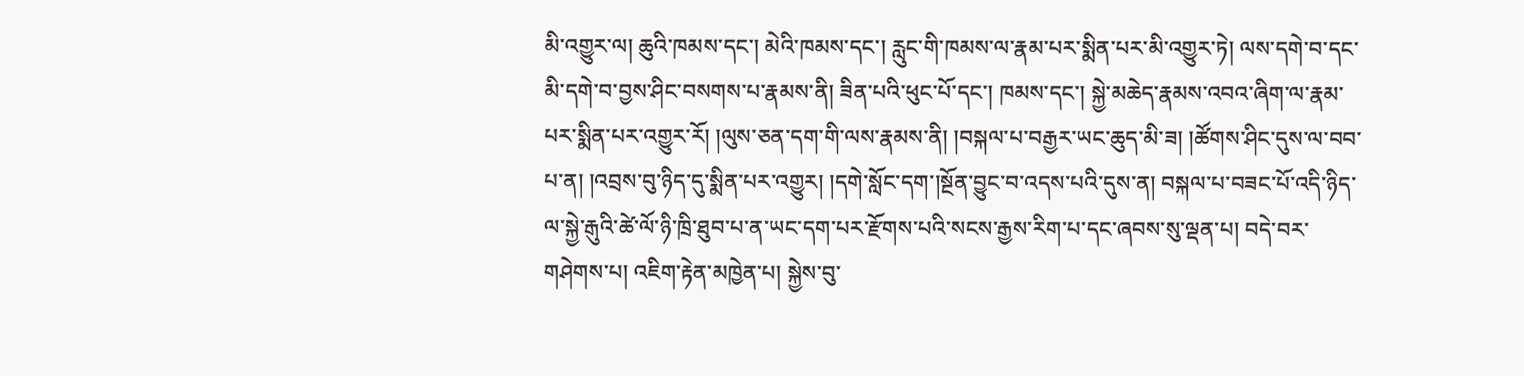མི་འགྱུར་ལ། ཆུའི་ཁམས་དང་། མེའི་ཁམས་དང་། རླུང་གི་ཁམས་ལ་རྣམ་པར་སྨིན་པར་མི་འགྱུར་ཏེ། ལས་དགེ་བ་དང་མི་དགེ་བ་བྱས་ཤིང་བསགས་པ་རྣམས་ནི། ཟིན་པའི་ཕུང་པོ་དང་། ཁམས་དང་། སྐྱེ་མཆེད་རྣམས་འབའ་ཞིག་ལ་རྣམ་པར་སྨིན་པར་འགྱུར་རོ། །ལུས་ཅན་དག་གི་ལས་རྣམས་ནི། །བསྐལ་པ་བརྒྱར་ཡང་ཆུད་མི་ཟ། །ཚོགས་ཤིང་དུས་ལ་བབ་པ་ན། །འབྲས་བུ་ཉིད་དུ་སྨིན་པར་འགྱུར། །དགེ་སློང་དག་།སྔོན་བྱུང་བ་འདས་པའི་དུས་ན། བསྐལ་པ་བཟང་པོ་འདི་ཉིད་ལ་སྐྱེ་རྒུའི་ཚེ་ལོ་ཉི་ཁྲི་ཐུབ་པ་ན་ཡང་དག་པར་རྫོགས་པའི་སངས་རྒྱས་རིག་པ་དང་ཞབས་སུ་ལྡན་པ། བདེ་བར་གཤེགས་པ། འཇིག་རྟེན་མཁྱེན་པ། སྐྱེས་བུ་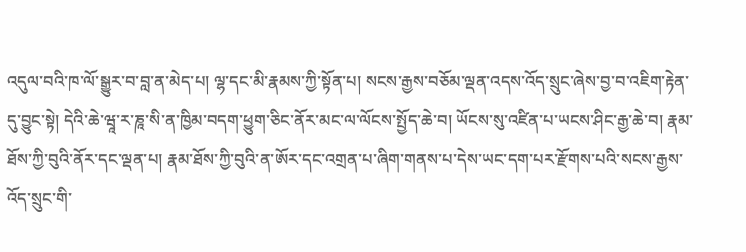འདུལ་བའི་ཁ་ལོ་སྒྱུར་བ་བླ་ན་མེད་པ། ལྷ་དང་མི་རྣམས་ཀྱི་སྟོན་པ། སངས་རྒྱས་བཅོམ་ལྡན་འདས་འོད་སྲུང་ཞེས་བྱ་བ་འཇིག་རྟེན་དུ་བྱུང་སྟེ། དེའི་ཆེ་ཝཱ་ར་ཎཱ་སི་ན་ཁྱིམ་བདག་ཕྱུག་ཅིང་ནོར་མང་ལ་ལོངས་སྤྱོད་ཆེ་བ། ཡོངས་སུ་འཛིན་པ་ཡངས་ཤིང་རྒྱ་ཆེ་བ། རྣམ་ཐོས་ཀྱི་བུའི་ནོར་དང་ལྡན་པ། རྣམ་ཐོས་ཀྱི་བུའི་ན་ཨོར་དང་འགྲན་པ་ཞིག་གནས་པ་དེས་ཡང་དག་པར་རྫོགས་པའི་སངས་རྒྱས་འོད་སྲུང་གི་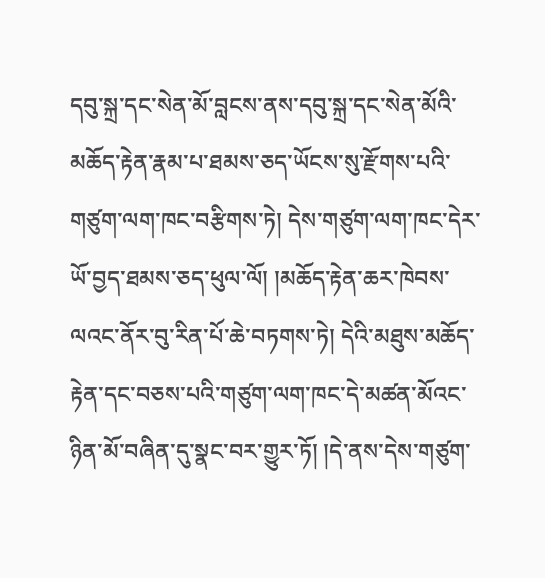དབུ་སྐྲ་དང་སེན་མོ་བླངས་ནས་དབུ་སྐྲ་དང་སེན་མོའི་མཆོད་རྟེན་རྣམ་པ་ཐམས་ཅད་ཡོངས་སུ་རྫོགས་པའི་གཙུག་ལག་ཁང་བརྩིགས་ཏེ། དེས་གཙུག་ལག་ཁང་དེར་ཡོ་བྱད་ཐམས་ཅད་ཕུལ་ལོ། །མཆོད་རྟེན་ཆར་ཁེབས་ལའང་ནོར་བུ་རིན་པོ་ཆེ་བཏགས་ཏེ། དེའི་མཐུས་མཆོད་རྟེན་དང་བཅས་པའི་གཙུག་ལག་ཁང་དེ་མཚན་མོའང་ཉིན་མོ་བཞིན་དུ་སྣང་བར་གྱུར་ཏོ། །དེ་ནས་དེས་གཙུག་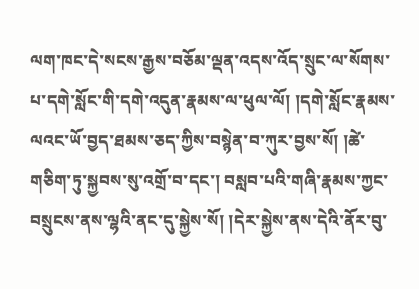ལག་ཁང་དེ་སངས་རྒྱས་བཅོམ་ལྡན་འདས་འོད་སྲུང་ལ་སོགས་པ་དགེ་སློང་གི་དགེ་འདུན་རྣམས་ལ་ཕུལ་ལོ། །དགེ་སློང་རྣམས་ལའང་ཡོ་བྱད་ཐམས་ཅད་ཀྱིས་བསྙེན་བ་ཀུར་བྱས་སོ། །ཚེ་གཅིག་ཏུ་སྐྱབས་སུ་འགྲོ་བ་དང་། བསླབ་པའི་གཞི་རྣམས་ཀྱང་བསྲུངས་ནས་ལྷའི་ནང་དུ་སྐྱེས་སོ། །དེར་སྐྱེས་ནས་དེའི་ནོར་བུ་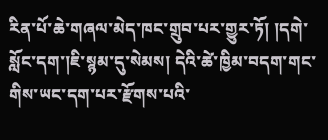རིན་པོ་ཆེ་གཞལ་མེད་ཁང་གྲུབ་པར་གྱུར་ཏོ། །དགེ་སློང་དག་།ཇི་སྙམ་དུ་སེམས། དེའི་ཚེ་ཁྱིམ་བདག་གང་གིས་ཡང་དག་པར་རྫོགས་པའི་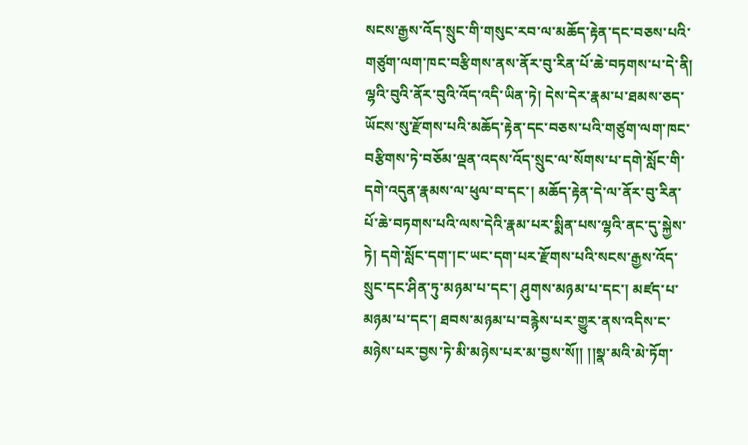སངས་རྒྱས་འོད་སྲུང་གི་གསུང་རབ་ལ་མཆོད་རྟེན་དང་བཅས་པའི་གཙུག་ལག་ཁང་བརྩིགས་ནས་ནོར་བུ་རིན་པོ་ཆེ་བཏགས་པ་དེ་ནི། ལྷའི་བུའི་ནོར་བུའི་འོད་འདི་ཡིན་ཏེ། དེས་དེར་རྣམ་པ་ཐམས་ཅད་ཡོངས་སུ་རྫོགས་པའི་མཆོད་རྟེན་དང་བཅས་པའི་གཙུག་ལག་ཁང་བརྩིགས་ཏེ་བཅོམ་ལྡན་འདས་འོད་སྲུང་ལ་སོགས་པ་དགེ་སློང་གི་དགེ་འདུན་རྣམས་ལ་ཕུལ་བ་དང་། མཆོད་རྟེན་དེ་ལ་ནོར་བུ་རིན་པོ་ཆེ་བཏགས་པའི་ལས་དེའི་རྣམ་པར་སྨིན་པས་ལྷའི་ནང་དུ་སྐྱེས་ཏེ། དགེ་སློང་དག་།ང་ཡང་དག་པར་རྫོགས་པའི་སངས་རྒྱས་འོད་སྲུང་དང་ཤིན་ཏུ་མཉམ་པ་དང་། ཤུགས་མཉམ་པ་དང་། མཛད་པ་མཉམ་པ་དང་། ཐབས་མཉམ་པ་བརྙེས་པར་གྱུར་ནས་འདིས་ང་མཉེས་པར་བྱས་ཏེ་མི་མཉེས་པར་མ་བྱས་སོ།། །།སྣ་མའི་མེ་ཏོག་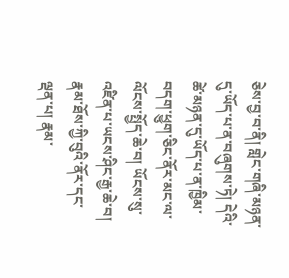ཅེས་བྱ་བ་ནི། གླེང་གཞི་མཉན་དུ་ཡོད་པ་ན་བཞུགས་ཏེ། དེའི་ཚེ་མཉན་དུ་ཡོད་པ་ན་ཁྱིམ་བདག་ཕྱུག་ཅིང་ནོར་མང་ལ་ལོངས་སྤྱོད་ཆེ་བ། ཡོངས་སུ་འཛིན་པ་ཡངས་ཤིང་རྒྱ་ཆེ་བ། རྣམ་ཐོས་ཀྱི་བུའི་ནོར་དང་ལྡན་པ། རྣམ་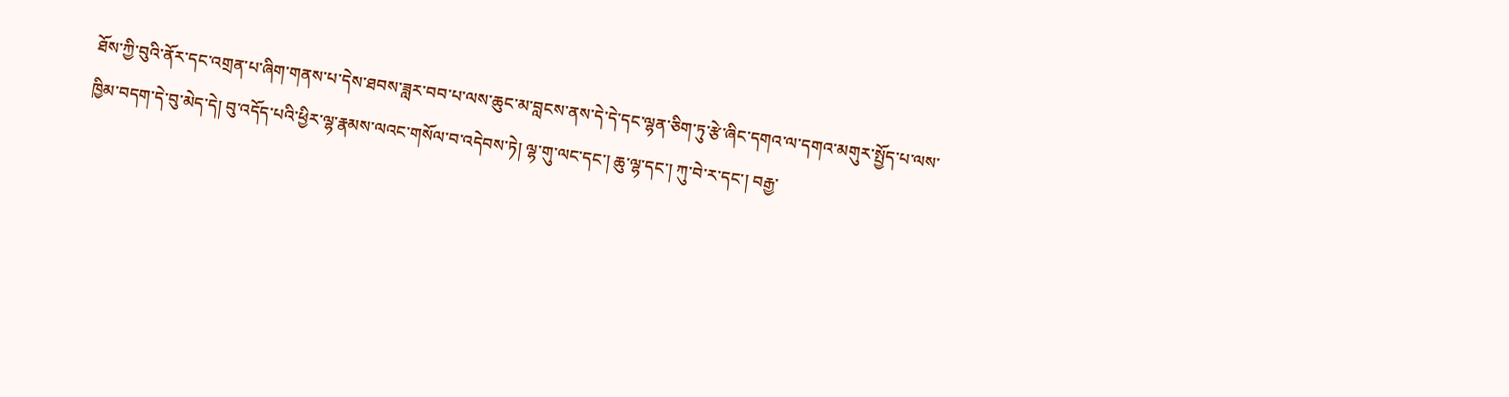ཐོས་ཀྱི་བུའི་ནོར་དང་འགྲན་པ་ཞིག་གནས་པ་དེས་ཐབས་ཟླར་བབ་པ་ལས་ཆུང་མ་བླངས་ནས་དེ་དེ་དང་ལྷན་ཅིག་ཏུ་རྩེ་ཞིང་དགའ་ལ་དགའ་མགུར་སྤྱོད་པ་ལས་ཁྱིམ་བདག་དེ་བུ་མེད་དེ། བུ་འདོད་པའི་ཕྱིར་ལྷ་རྣམས་ལའང་གསོལ་བ་འདེབས་ཏེ། ལྷ་གུ་ལང་དང་། ཆུ་ལྷ་དང་། ཀུ་བེ་ར་དང་། བརྒྱ་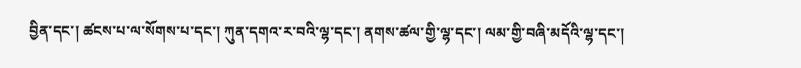བྱིན་དང་། ཚངས་པ་ལ་སོགས་པ་དང་། ཀུན་དགའ་ར་བའི་ལྷ་དང་། ནགས་ཚལ་གྱི་ལྷ་དང་། ལམ་གྱི་བཞི་མདོའི་ལྷ་དང་།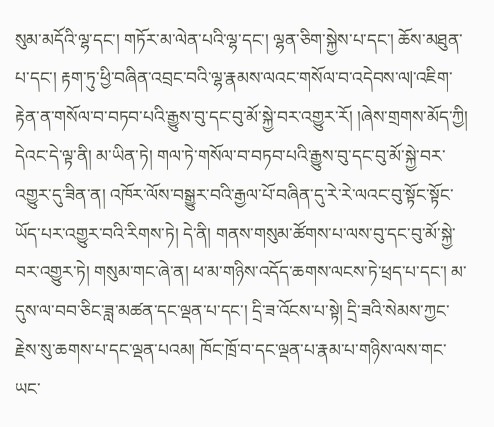སུམ་མདོའི་ལྷ་དང་། གཏོར་མ་ལེན་པའི་ལྷ་དང་། ལྷན་ཅིག་སྐྱེས་པ་དང་། ཆོས་མཐུན་པ་དང་། རྟག་ཏུ་ཕྱི་བཞིན་འབྲང་བའི་ལྷ་རྣམས་ལའང་གསོལ་བ་འདེབས་ལ|་འཇིག་རྟེན་ན་གསོལ་བ་བཏབ་པའི་རྒྱུས་བུ་དང་བུ་མོ་སྐྱེ་བར་འགྱུར་རོ། །ཞེས་གྲགས་མོད་ཀྱི། དེའང་དེ་ལྟ་ནི། མ་ཡིན་ཏེ། གལ་ཏེ་གསོལ་བ་བཏབ་པའི་རྒྱུས་བུ་དང་བུ་མོ་སྐྱེ་བར་འགྱུར་དུ་ཟིན་ན། འཁོར་ལོས་བསྒྱུར་བའི་རྒྱལ་པོ་བཞིན་དུ་རེ་རེ་ལའང་བུ་སྟོང་སྟོང་ཡོད་པར་འགྱུར་བའི་རིགས་ཏེ། དེ་ནི། གནས་གསུམ་ཚོགས་པ་ལས་བུ་དང་བུ་མོ་སྐྱེ་བར་འགྱུར་ཏེ། གསུམ་གང་ཞེ་ན། ཕ་མ་གཉིས་འདོད་ཆགས་ལངས་ཏེ་ཕྲད་པ་དང་། མ་དུས་ལ་བབ་ཅིང་ཟླ་མཚན་དང་ལྡན་པ་དང་། དྲི་ཟ་འོངས་པ་སྟེ། དྲི་ཟའི་སེམས་ཀྱང་རྗེས་སུ་ཆགས་པ་དང་ལྡན་པའམ། ཁོང་ཁྲོ་བ་དང་ལྡན་པ་རྣམ་པ་གཉིས་ལས་གང་ཡང་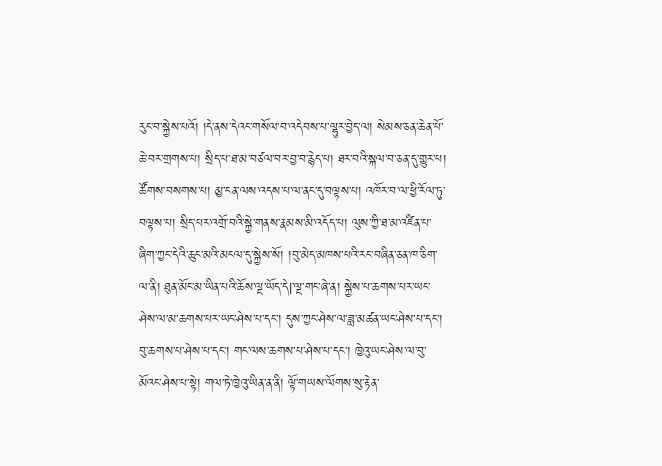རུང་བ་སྐྱེས་པའོ། །དེ་ནས་དེའང་གསོལ་བ་འདེབས་པ་ལྷུར་བྱེད་ལ། སེམས་ཅན་ཆེན་པོ་ཆེ་བར་གྲགས་པ། སྲིད་པ་ཐ་མ་བཙལ་བར་བྱ་བ་རྙེད་པ། ཐར་བའི་སྐལ་བ་ཅན་དུ་གྱུར་པ། ཚོགས་བསགས་པ། མྱ་ངན་ལས་འདས་པ་ལ་ནང་དུ་བལྟས་པ། འཁོར་བ་ལ་ཕྱི་རོལ་ཏུ་བལྟས་པ། སྲིད་པར་འགྲོ་བའི་སྐྱེ་གནས་རྣམས་མི་འདོད་པ། ལུས་ཀྱི་ཐ་མ་འཛིན་པ་ཞིག་ཀྱང་དེའི་ཆུང་མའི་མངལ་དུ་སྐྱེས་སོ། །བུ་མེད་མཁས་པའི་རང་བཞིན་ཅན་ཁ་ཅིག་ལ་ནི། ཐུན་མོང་མ་ཡིན་པའི་ཆོས་ལྔ་ཡོད་དེ|་ལྔ་གང་ཞེ་ན། སྐྱེས་པ་ཆགས་པར་ཡང་ཤེས་ལ་མ་ཆགས་པར་ཡང་ཤེས་པ་དང་། དུས་ཀྱང་ཤེས་ལ་ཟླ་མཚན་ཡང་ཤེས་པ་དང་། བུ་ཆགས་པ་ཤེས་པ་དང་། གང་ལས་ཆགས་པ་ཤེས་པ་དང་། ཁྱེའུ་ཡང་ཤེས་ལ་བུ་མོའང་ཤེས་པ་སྟེ། གལ་ཏེ་ཁྱེའུ་ཡིན་ན་ནི། ལྟོ་གཡས་ལོགས་སུ་རྟེན་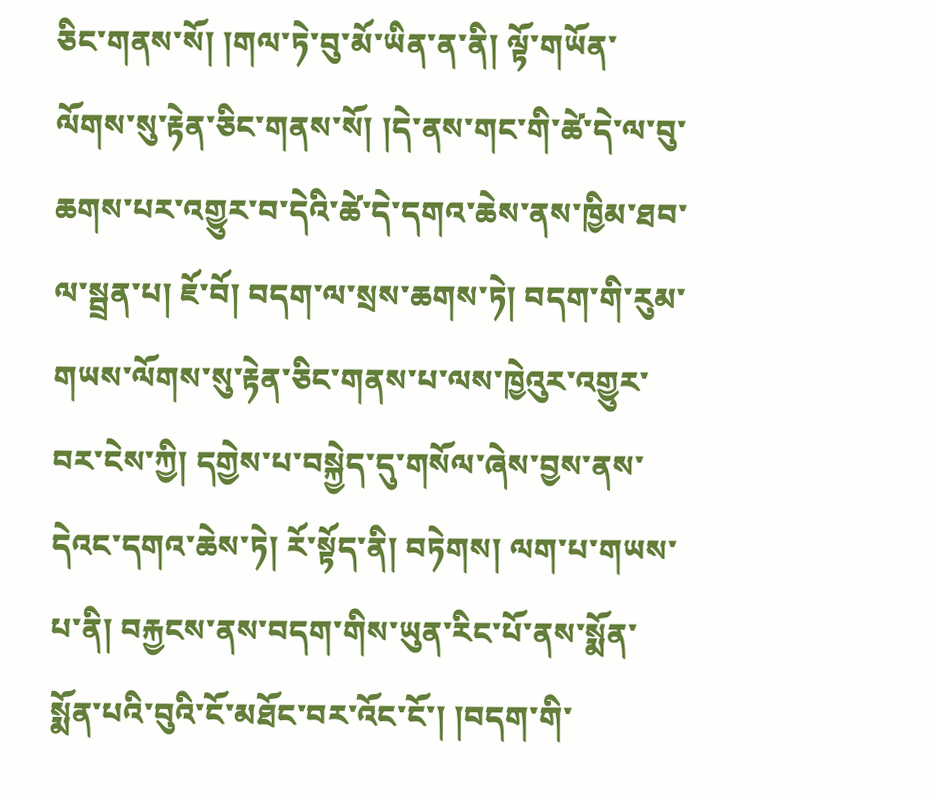ཅིང་གནས་སོ། །གལ་ཏེ་བུ་མོ་ཡིན་ན་ནི། ལྟོ་གཡོན་ལོགས་སུ་རྟེན་ཅིང་གནས་སོ། །དེ་ནས་གང་གི་ཚེ་དེ་ལ་བུ་ཆགས་པར་འགྱུར་བ་དེའི་ཚེ་དེ་དགའ་ཆེས་ནས་ཁྱིམ་ཐབ་ལ་སྦྲན་པ། ཇོ་བོ། བདག་ལ་སྲས་ཆགས་ཏེ། བདག་གི་རུམ་གཡས་ལོགས་སུ་རྟེན་ཅིང་གནས་པ་ལས་ཁྱེའུར་འགྱུར་བར་ངེས་ཀྱི། དགྱེས་པ་བསྐྱེད་དུ་གསོལ་ཞེས་བྱས་ནས་དེའང་དགའ་ཆེས་ཏེ། རོ་སྟོད་ནི། བཏེགས། ལག་པ་གཡས་པ་ནི། བརྐྱངས་ནས་བདག་གིས་ཡུན་རིང་པོ་ནས་སྨོན་སྨོན་པའི་བུའི་ངོ་མཐོང་བར་འོང་ངོ་། །བདག་གི་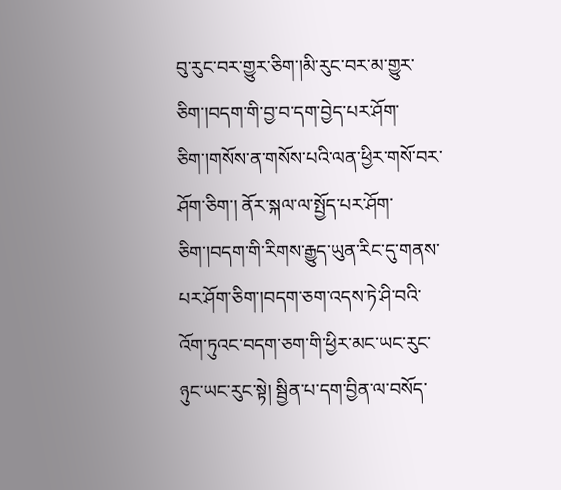བུ་རུང་བར་གྱུར་ཅིག་།མི་རུང་བར་མ་གྱུར་ཅིག་།བདག་གི་བྱ་བ་དག་བྱེད་པར་ཤོག་ཅིག་།གསོས་ན་གསོས་པའི་ལན་ཕྱིར་གསོ་བར་ཤོག་ཅིག་། ནོར་སྐལ་ལ་སྤྱོད་པར་ཤོག་ཅིག་།བདག་གི་རིགས་རྒྱུད་ཡུན་རིང་དུ་གནས་པར་ཤོག་ཅིག་།བདག་ཅག་འདས་ཏེ་ཤི་བའི་འོག་ཏུའང་བདག་ཅག་གི་ཕྱིར་མང་ཡང་རུང་ཉུང་ཡང་རུང་སྟེ། སྦྱིན་པ་དག་བྱིན་ལ་བསོད་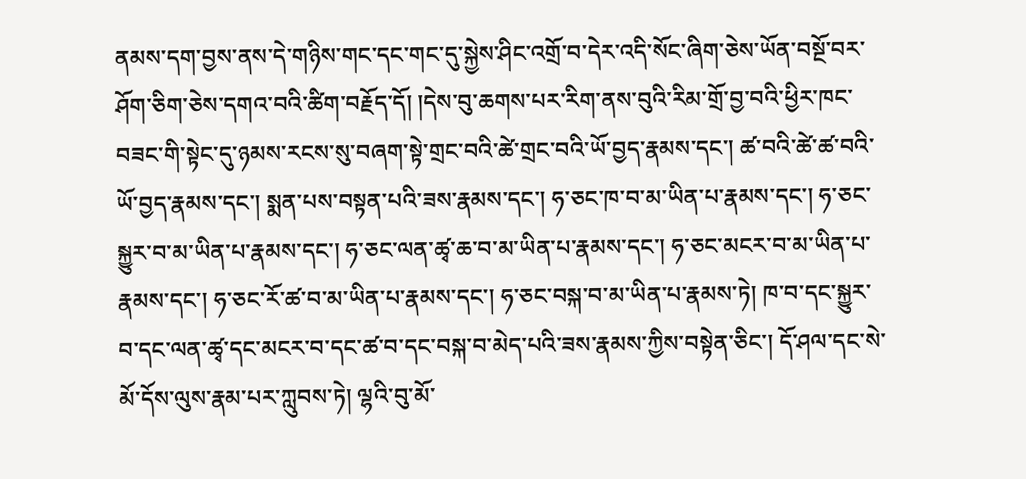ནམས་དག་བྱས་ནས་དེ་གཉིས་གང་དང་གང་དུ་སྐྱེས་ཤིང་འགྲོ་བ་དེར་འདི་སོང་ཞིག་ཅེས་ཡོན་བསྔོ་བར་ཤོག་ཅིག་ཅེས་དགའ་བའི་ཚིག་བརྗོད་དོ། །དེས་བུ་ཆགས་པར་རིག་ནས་བུའི་རིམ་གྲོ་བྱ་བའི་ཕྱིར་ཁང་བཟང་གི་སྟེང་དུ་ཉམས་རངས་སུ་བཞག་སྟེ་གྲང་བའི་ཚེ་གྲང་བའི་ཡོ་བྱད་རྣམས་དང་། ཚ་བའི་ཚེ་ཚ་བའི་ཡོ་བྱད་རྣམས་དང་། སྨན་པས་བསྟན་པའི་ཟས་རྣམས་དང་། ཧ་ཅང་ཁ་བ་མ་ཡིན་པ་རྣམས་དང་། ཧ་ཅང་སྐྱུར་བ་མ་ཡིན་པ་རྣམས་དང་། ཧ་ཅང་ལན་ཚྭ་ཆ་བ་མ་ཡིན་པ་རྣམས་དང་། ཧ་ཅང་མངར་བ་མ་ཡིན་པ་རྣམས་དང་། ཧ་ཅང་རོ་ཚ་བ་མ་ཡིན་པ་རྣམས་དང་། ཧ་ཅང་བསྐ་བ་མ་ཡིན་པ་རྣམས་ཏེ། ཁ་བ་དང་སྐྱུར་བ་དང་ལན་ཚྭ་དང་མངར་བ་དང་ཚ་བ་དང་བསྐ་བ་མེད་པའི་ཟས་རྣམས་ཀྱིས་བསྟེན་ཅིང་། དོ་ཤལ་དང་སེ་མོ་དོས་ལུས་རྣམ་པར་ཀླུབས་ཏེ། ལྷའི་བུ་མོ་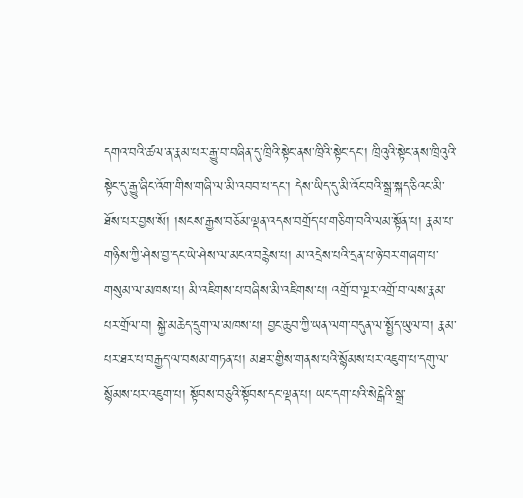དགའ་བའི་ཚལ་ན་རྣམ་པར་རྒྱུ་བ་བཞིན་དུ་ཁྲིའི་སྟེང་ནས་ཁྲིའི་སྟེང་དང་། ཁྲིའུའི་སྟེང་ནས་ཁྲིའུའི་སྟེང་དུ་རྒྱུ་ཞིང་འོག་གིས་གཞི་ལ་མི་འབབ་པ་དང་། དེས་ཡིད་དུ་མི་འོང་བའི་སྒྲ་སྐད་ཅིའང་མི་ཐོས་པར་བྱས་སོ། །སངས་རྒྱས་བཅོམ་ལྡན་འདས་བགྲོད་པ་གཅིག་བའི་ལམ་སྟོན་པ། རྣམ་པ་གཉིས་ཀྱི་ཤེས་བྱ་དང་ཡེ་ཤེས་ལ་མངའ་བརྙེས་པ། མ་འདྲེས་པའི་དྲན་པ་ཉེ་བར་གཞག་པ་གསུམ་ལ་མཁས་པ། མི་འཇིགས་པ་བཞིས་མི་འཇིགས་པ། འགྲོ་བ་ལྔར་འགྲོ་བ་ལས་རྣམ་པར་གྲོལ་བ། སྐྱེ་མཆེད་དྲུག་ལ་མཁས་པ། བྱང་ཆུབ་ཀྱི་ཡན་ལག་བདུན་ལ་སྤྱོད་ཡུལ་བ། རྣམ་པར་ཐར་པ་བརྒྱད་ལ་བསམ་གཏན་པ། མཐར་གྱིས་གནས་པའི་སྙོམས་པར་འཇུག་པ་དགུ་ལ་སྙོམས་པར་འཇུག་པ། སྟོབས་བཅུའི་སྟོབས་དང་ལྡན་པ། ཡང་དག་པའི་སེངྒེའི་སྒྲ་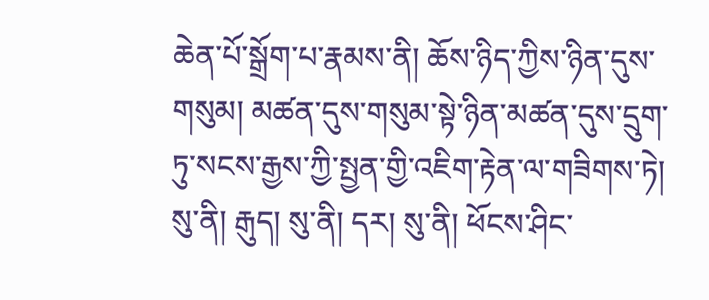ཆེན་པོ་སྒྲོག་པ་རྣམས་ནི། ཆོས་ཉིད་ཀྱིས་ཉིན་དུས་གསུམ། མཚན་དུས་གསུམ་སྟེ་ཉིན་མཚན་དུས་དྲུག་ཏུ་སངས་རྒྱས་ཀྱི་སྤྱན་གྱི་འཇིག་རྟེན་ལ་གཟིགས་ཏེ། སུ་ནི། རྒུད། སུ་ནི། དར། སུ་ནི། ཕོངས་ཤིང་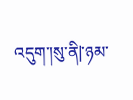འདུག་།སུ་ནི|་ཉམ་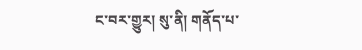ང་བར་གྱུར། སུ་ནི། གནོད་པ་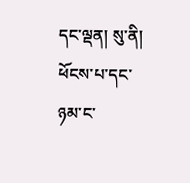དང་ལྡན། སུ་ནི། ཕོངས་པ་དང་ཉམ་ང་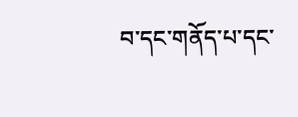བ་དང་གནོད་པ་དང་